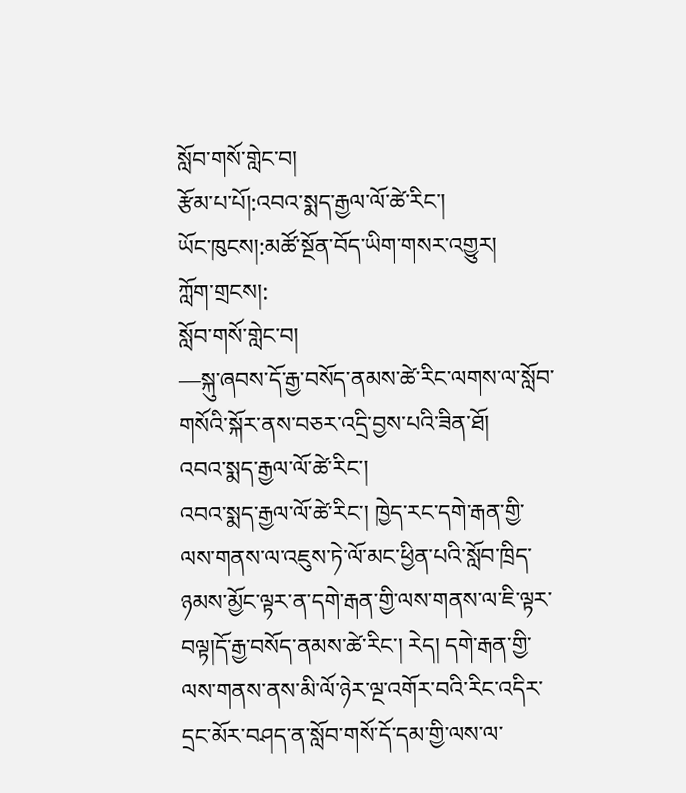སློབ་གསོ་གླེང་བ།
རྩོམ་པ་པོ།:འབའ་སྨད་རྒྱལ་ལོ་ཚེ་རིང་།
ཡོང་ཁུངས།:མཚོ་སྔོན་བོད་ཡིག་གསར་འགྱུར།
ཀློག་གྲངས།:
སློབ་གསོ་གླེང་བ།
—སྐུ་ཞབས་དོ་རྒྱ་བསོད་ནམས་ཚེ་རིང་ལགས་ལ་སློབ་གསོའི་སྐོར་ནས་བཅར་འདྲི་བྱས་པའི་ཟིན་ཐོ།
འབའ་སྨད་རྒྱལ་ལོ་ཚེ་རིང་།
འབའ་སྨད་རྒྱལ་ལོ་ཚེ་རིང་། ཁྱེད་རང་དགེ་རྒན་གྱི་ལས་གནས་ལ་འཇུས་ཏེ་ལོ་མང་ཕྱིན་པའི་སློབ་ཁྲིད་ཉམས་མྱོང་ལྟར་ན་དགེ་རྒན་གྱི་ལས་གནས་ལ་ཇི་ལྟར་བལྟ།དོ་རྒྱ་བསོད་ནམས་ཚེ་རིང་། རེད། དགེ་རྒན་གྱི་ལས་གནས་ནས་མི་ལོ་ཉེར་ལྔ་འགོར་བའི་རིང་འདིར་དྲང་མོར་བཤད་ན་སློབ་གསོ་དོ་དམ་གྱི་ལས་ལ་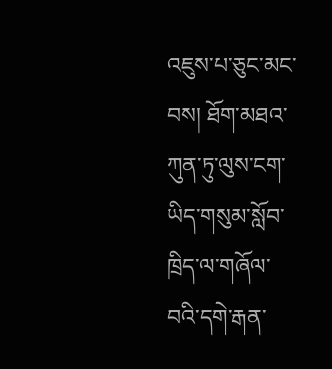འཇུས་པ་ཅུང་མང་བས། ཐོག་མཐའ་ཀུན་ཏུ་ལུས་ངག་ཡིད་གསུམ་སློབ་ཁྲིད་ལ་གཞོལ་བའི་དགེ་རྒན་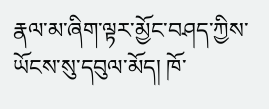རྣལ་མ་ཞིག་ལྟར་མྱོང་བཤད་ཀྱིས་ཡོངས་སུ་དབུལ་མོད། ཁོ་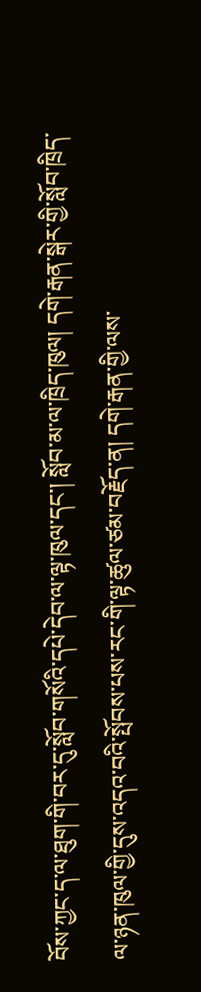བོས་ཀྱང་ད་ལ་ཐུག་གི་བར་དུ་སློབ་གསོའི་དཔེ་དེབ་ལ་ལྟ་ཁུལ་དང་། སློབ་མ་ལ་ཁྲིད་ཁུལ། དགེ་རྒན་སྒེར་གྱི་སློབ་ཁྲིད་ལ་ཉན་ཁུལ་གྱི་དུས་འདའ་བའི་སྤོབས་པས་རང་གི་ལྟ་ཚུལ་ཙམ་བརྗོད་ན། དགེ་རྒན་གྱི་ལས་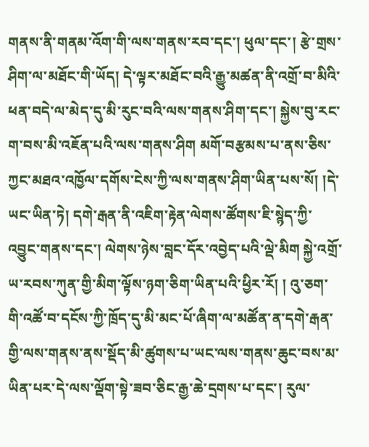གནས་ནི་གནམ་འོག་གི་ལས་གནས་རབ་དང་། ཕུལ་དང་། རྩེ་གྲས་ཤིག་ལ་མཐོང་གི་ཡོད། དེ་ལྟར་མཐོང་བའི་རྒྱུ་མཚན་ནི་འགྲོ་བ་མིའི་ཕན་བདེ་ལ་མེད་དུ་མི་རུང་བའི་ལས་གནས་ཤིག་དང་། སྐྱེས་བུ་རང་ག་བས་མི་འཇོན་པའི་ལས་གནས་ཤིག མགོ་བརྩམས་པ་ནས་ཅིས་ཀྱང་མཐའ་འཁྱོལ་དགོས་ངེས་ཀྱི་ལས་གནས་ཤིག་ཡིན་པས་སོ། །དེ་ཡང་ཡིན་ཏེ། དགེ་རྒན་ནི་འཇིག་རྟེན་ལེགས་ཚོགས་ཇི་སྙེད་ཀྱི་འབྱུང་གནས་དང་། ལེགས་ཉེས་བླང་དོར་འབྱེད་པའི་ལྡེ་མིག སྐྱེ་འགྲོ་ཡ་རབས་ཀུན་གྱི་མིག་ལྟོས་ཉག་ཅིག་ཡིན་པའི་ཕྱིར་རོ། ། འུ་ཅག་གི་འཚོ་བ་དངོས་ཀྱི་ཁྲོད་དུ་མི་མང་པོ་ཞིག་ལ་མཚོན་ན་དགེ་རྒན་གྱི་ལས་གནས་ནས་སྡོད་མི་ཚུགས་པ་ཡང་ལས་གནས་ཆུང་བས་མ་ཡིན་པར་དེ་ལས་ལྡོག་སྟེ་ཟབ་ཅིང་རྒྱ་ཆེ་དྲགས་པ་དང་། རུལ་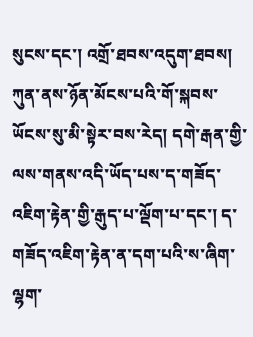སུངས་དང་། འགྲོ་ཐབས་འདུག་ཐབས། ཀུན་ནས་ཉོན་མོངས་པའི་གོ་སྐབས་ཡོངས་སུ་མི་སྟེར་བས་རེད། དགེ་རྒན་གྱི་ལས་གནས་འདི་ཡོད་པས་ད་གཟོད་འཇིག་རྟེན་གྱི་རྒུད་པ་ལྡོག་པ་དང་། ད་གཟོད་འཇིག་རྟེན་ན་དག་པའི་ས་ཞིག་ལྷག་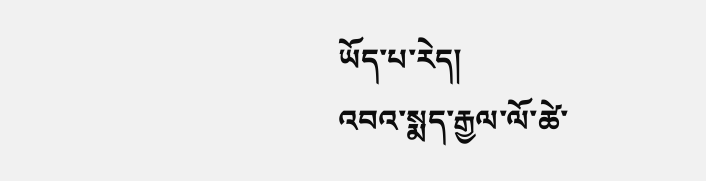ཡོད་པ་རེད།
འབའ་སྨད་རྒྱལ་ལོ་ཚེ་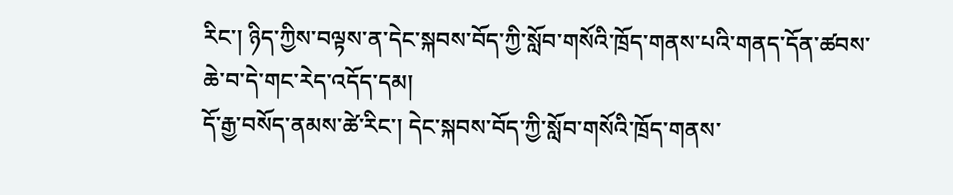རིང་། ཉིད་ཀྱིས་བལྟས་ན་དེང་སྐབས་བོད་ཀྱི་སློབ་གསོའི་ཁྲོད་གནས་པའི་གནད་དོན་ཚབས་ཆེ་བ་དེ་གང་རེད་འདོད་དམ།
དོ་རྒྱ་བསོད་ནམས་ཚེ་རིང་། དེང་སྐབས་བོད་ཀྱི་སློབ་གསོའི་ཁྲོད་གནས་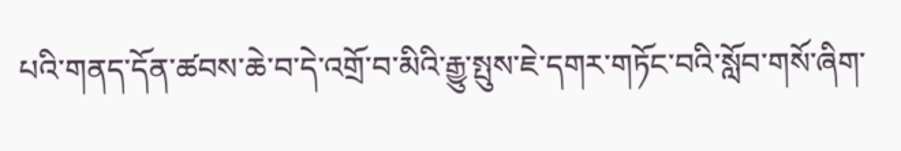པའི་གནད་དོན་ཚབས་ཆེ་བ་དེ་འགྲོ་བ་མིའི་རྒྱུ་སྤུས་ཇེ་དགར་གཏོང་བའི་སློབ་གསོ་ཞིག་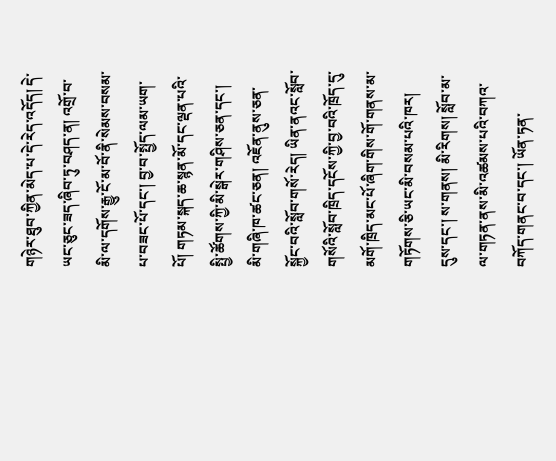གཉེར་ཐུབ་ཀྱིན་མེད་པ་དེ་རེད་འདོད། དེ་ཡང་ཅུང་ཟད་ཞིབ་ཏུ་བཤད་ན། འགྲོ་བ་མི་ལ་དགོས་རྒྱུ་ངོ་མ་བོ་ནི་སེམས་བསམ་པ་བཟང་པོ་དང་། བྱ་བ་སྤྱོད་ལམ་ཡག་པོ། གཏམ་སྐད་ཆ་སྙན་མོ་དང་ལྡན་པའི་སྤྱི་ཚོགས་ཀྱི་མི་སྒེར་གཤིས་ཅན་དང་། མི་གཞི་ཁ་ཚང་ཅན། འཇོན་ནུས་ཅན་སྐྱོང་བའི་སློབ་གསོ་རེད། ཡིན་ནའང་སློབ་གསོའི་སློབ་ཁྲིད་དངོས་ཀྱི་བྱ་བའི་ཁྲོད་དུ་མགོ་ཁྲིད་མང་པོ་ཞིག་གིས་གོ་གནས་མ་གཏོགས་ཅི་ཡང་མི་བསམ་པའི་ཁར། དུས་དང་། ས་གནས། མི་རིགས། སློབ་མ་ལ་གཏན་ནས་མི་འཚམས་པའི་བཀའ་བཀོད་གནང་བ་དང་། ཡོན་ཏན་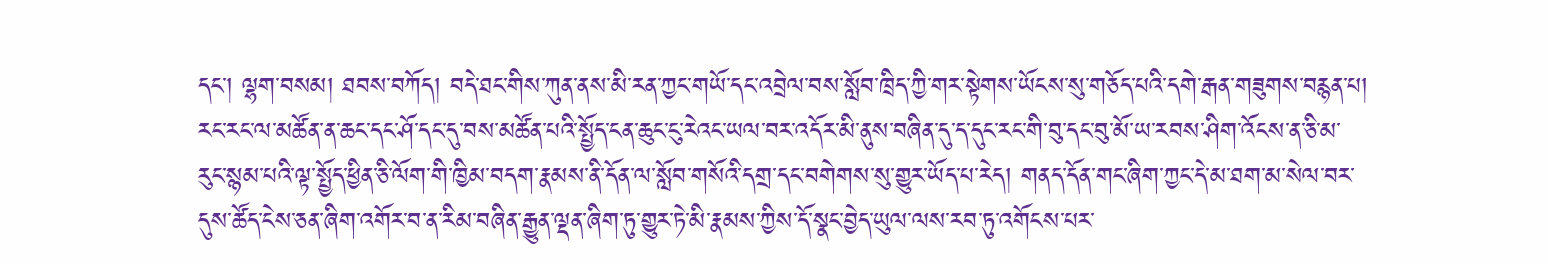དང་། ལྷག་བསམ། ཐབས་བཀོད། བདེ་ཐང་གིས་ཀུན་ནས་མི་རན་ཀྱང་གཡོ་དང་འབྲེལ་བས་སློབ་ཁྲིད་ཀྱི་གར་སྟེགས་ཡོངས་སུ་གཅོད་པའི་དགེ་རྒན་གཟུགས་བརྙན་པ། རང་རང་ལ་མཚོན་ན་ཆང་དང་ཤོ་དང་དུ་བས་མཚོན་པའི་སྤྱོད་ངན་ཆུང་ངུ་རེའང་ཡལ་བར་འདོར་མི་ནུས་བཞིན་དུ་ད་དུང་རང་གི་བུ་དང་བུ་མོ་ཡ་རབས་ཤིག་འོངས་ན་ཅི་མ་རུང་སྙམ་པའི་ལྟ་སྤྱོད་ཕྱིན་ཅི་ལོག་གི་ཁྱིམ་བདག་རྣམས་ནི་དོན་ལ་སློབ་གསོའི་དགྲ་དང་བགེགས་སུ་གྱུར་ཡོད་པ་རེད། གནད་དོན་གང་ཞིག་ཀྱང་དེ་མ་ཐག་མ་སེལ་བར་དུས་ཚོད་ངེས་ཅན་ཞིག་འགོར་བ་ན་རིམ་བཞིན་རྒྱུན་ལྡན་ཞིག་ཏུ་གྱུར་ཏེ་མི་རྣམས་ཀྱིས་དོ་སྣང་བྱེད་ཡུལ་ལས་རབ་ཏུ་འགོངས་པར་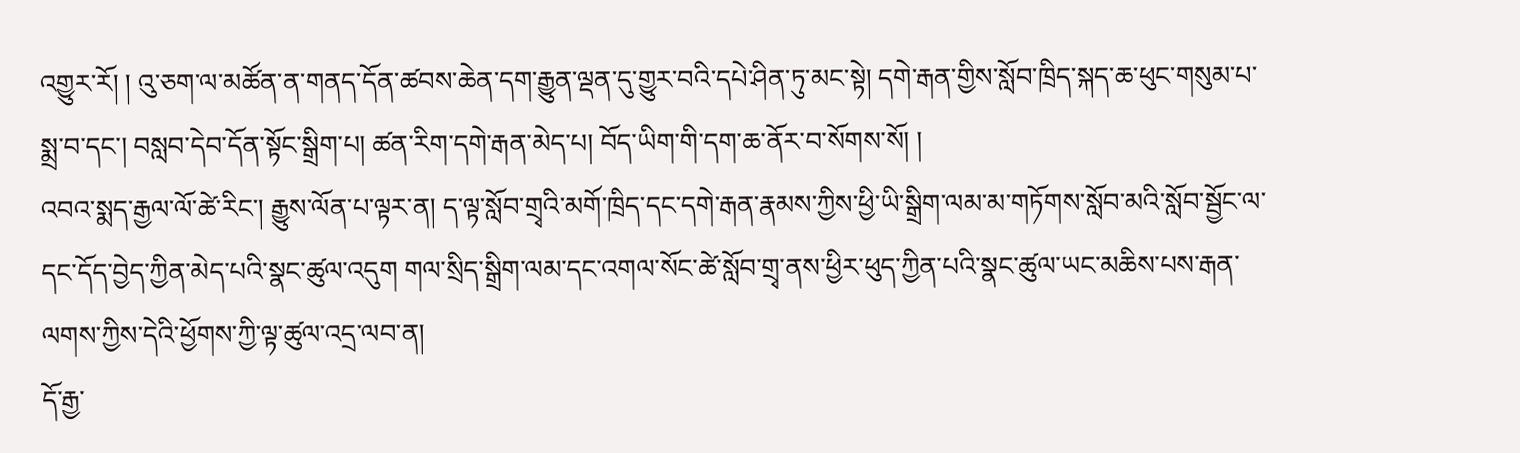འགྱུར་རོ། ། འུ་ཅག་ལ་མཚོན་ན་གནད་དོན་ཚབས་ཆེན་དག་རྒྱུན་ལྡན་དུ་གྱུར་བའི་དཔེ་ཤིན་ཏུ་མང་སྟེ། དགེ་རྒན་གྱིས་སློབ་ཁྲིད་སྐད་ཆ་ཕུང་གསུམ་པ་སྨྲ་བ་དང་། བསླབ་དེབ་དོན་སྟོང་སྒྲིག་པ། ཚན་རིག་དགེ་རྒན་མེད་པ། བོད་ཡིག་གི་དག་ཆ་ནོར་བ་སོགས་སོ། །
འབའ་སྨད་རྒྱལ་ལོ་ཚེ་རིང་། རྒྱུས་ལོན་པ་ལྟར་ན། ད་ལྟ་སློབ་གྲྭའི་མགོ་ཁྲིད་དང་དགེ་རྒན་རྣམས་ཀྱིས་ཕྱི་ཡི་སྒྲིག་ལམ་མ་གཏོགས་སློབ་མའི་སློབ་སྦྱོང་ལ་དང་དོད་བྱེད་ཀྱིན་མེད་པའི་སྣང་ཚུལ་འདུག གལ་སྲིད་སྒྲིག་ལམ་དང་འགལ་སོང་ཚེ་སློབ་གྲྭ་ནས་ཕྱིར་ཕུད་ཀྱིན་པའི་སྣང་ཚུལ་ཡང་མཆིས་པས་རྒན་ལགས་ཀྱིས་དེའི་ཕྱོགས་ཀྱི་ལྟ་ཚུལ་འདྲ་ལབ་ན།
དོ་རྒྱ་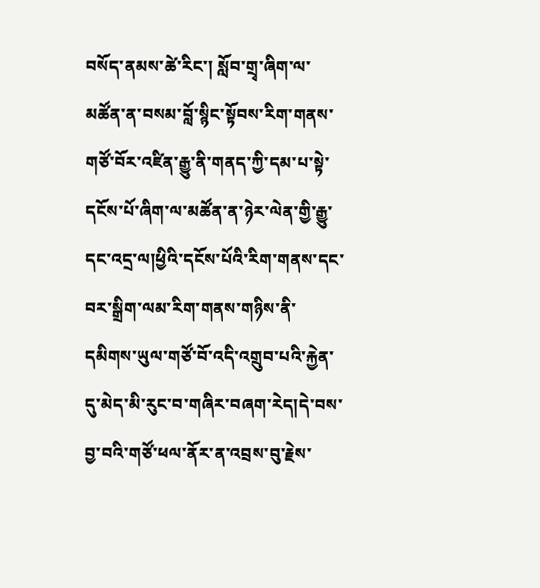བསོད་ནམས་ཚེ་རིང་། སློབ་གྲྭ་ཞིག་ལ་མཚོན་ན་བསམ་བློ་སྙིང་སྟོབས་རིག་གནས་གཙོ་བོར་འཛིན་རྒྱུ་ནི་གནད་ཀྱི་དམ་པ་སྟེ་དངོས་པོ་ཞིག་ལ་མཚོན་ན་ཉེར་ལེན་གྱི་རྒྱུ་དང་འདྲ་ལ།ཕྱིའི་དངོས་པོའི་རིག་གནས་དང་བར་སྒྲིག་ལམ་རིག་གནས་གཉིས་ནི་དམིགས་ཡུལ་གཙོ་བོ་འདི་འགྲུབ་པའི་རྐྱེན་དུ་མེད་མི་རུང་བ་གཞིར་བཞག་རེད།དེ་བས་བྱ་བའི་གཙོ་ཕལ་ནོར་ན་འབྲས་བུ་རྗེས་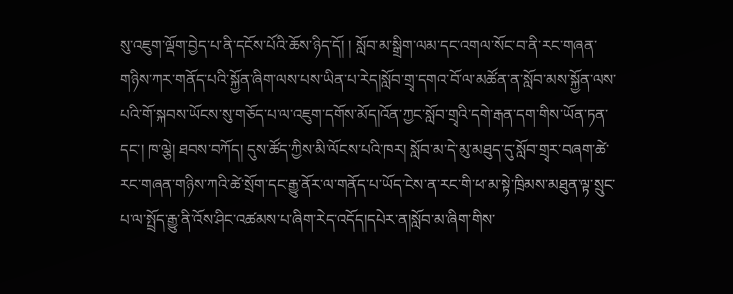སུ་འཇུག་ལྡོག་བྱེད་པ་ནི་དངོས་པོའི་ཆོས་ཉིད་དོ། ། སློབ་མ་སྒྲིག་ལམ་དང་འགལ་སོང་བ་ནི་རང་གཞན་གཉིས་ཀར་གནོད་པའི་སྐྱོན་ཞིག་ལས་པས་ཡིན་པ་རེད།སློབ་གྲྭ་དགའ་བོ་ལ་མཚོན་ན་སློབ་མས་སྐྱོན་ལས་པའི་གོ་སྐབས་ཡོངས་སུ་གཅོད་པ་ལ་འཇུག་དགོས་མོད།འོན་ཀྱང་སློབ་གྲྭའི་དགེ་རྒན་དག་གིས་ཡོན་ཏན་དང་། ཁ་ལྕེ། ཐབས་བཀོད། དུས་ཚོད་ཀྱིས་མི་ལོངས་པའི་ཁར། སློབ་མ་དེ་མུ་མཐུད་དུ་སློབ་གྲྭར་བཞག་ཚེ་རང་གཞན་གཉིས་ཀའི་ཚེ་སྲོག་དང་རྒྱུ་ནོར་ལ་གནོད་པ་ཡོད་ངེས་ན་རང་གི་ཕ་མ་སྟེ་ཁྲིམས་མཐུན་ལྟ་སྲུང་པ་ལ་སྤྲོད་རྒྱུ་ནི་འོས་ཤིང་འཚམས་པ་ཞིག་རེད་འདོད།དཔེར་ན།སློབ་མ་ཞིག་གིས་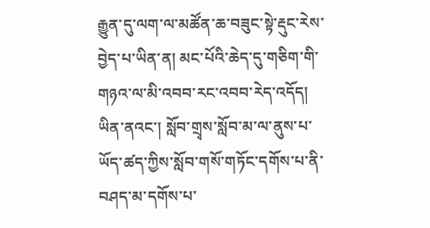རྒྱུན་དུ་ལག་ལ་མཚོན་ཆ་བཟུང་སྟེ་རྡུང་རེས་བྱེད་པ་ཡིན་ན། མང་པོའི་ཆེད་དུ་གཅིག་གི་གཉའ་ལ་མི་འབབ་རང་འབབ་རེད་འདོད། ཡིན་ནའང་། སློབ་གྲྭས་སློབ་མ་ལ་ནུས་པ་ཡོད་ཚད་ཀྱིས་སློབ་གསོ་གཏོང་དགོས་པ་ནི་བཤད་མ་དགོས་པ་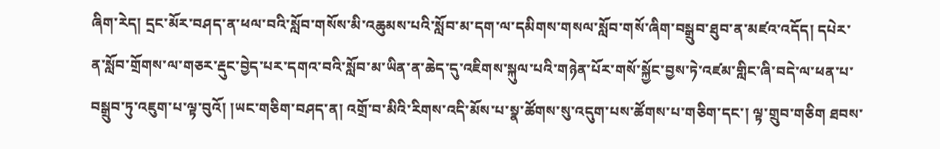ཞིག་རེད། དྲང་མོར་བཤད་ན་ཕལ་བའི་སློབ་གསོས་མི་འཆུམས་པའི་སློབ་མ་དག་ལ་དམིགས་གསལ་སློབ་གསོ་ཞིག་བསྒྲུབ་ཐུབ་ན་མཛའ་འདོད། དཔེར་ན་སློབ་གྲོགས་ལ་གཅར་རྡུང་བྱེད་པར་དགའ་བའི་སློབ་མ་ཡིན་ན་ཆེད་དུ་འཇིགས་སྐུལ་པའི་གཉེན་པོར་གསོ་སྐྱོང་བྱས་ཏེ་འཛམ་གླིང་ཞི་བདེ་ལ་ཕན་པ་བསྒྲུབ་ཏུ་འཇུག་པ་ལྟ་བུའོ། །ཡང་གཅིག་བཤད་ན། འགྲོ་བ་མིའི་རིགས་འདི་མོས་པ་སྣ་ཚོགས་སུ་འདུག་པས་ཚོགས་པ་གཅིག་དང་། ལྟ་གྲུབ་གཅིག ཐབས་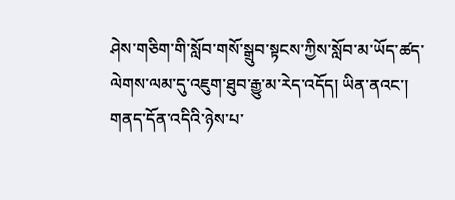ཤེས་གཅིག་གི་སློབ་གསོ་སྒྲུབ་སྟངས་ཀྱིས་སློབ་མ་ཡོད་ཚད་ལེགས་ལམ་དུ་འཇུག་ཐུབ་རྒྱུ་མ་རེད་འདོད། ཡིན་ནའང་། གནད་དོན་འདིའི་ཉེས་པ་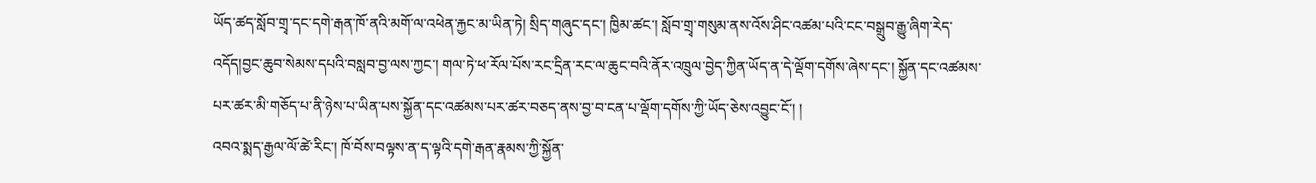ཡོད་ཚད་སློབ་གྲྭ་དང་དགེ་རྒན་ཁོ་ནའི་མགོ་ལ་འཕེན་རྐྱང་མ་ཡིན་ཏེ། སྲིད་གཞུང་དང་། ཁྱིམ་ཚང་། སློབ་གྲྭ་གསུམ་ནས་འོས་ཤིང་འཚམ་པའི་ངང་བསྒྲུབ་རྒྱུ་ཞིག་རེད་འདོད།བྱང་ཆུབ་སེམས་དཔའི་བསླབ་བྱ་ལས་ཀྱང་། གལ་ཏེ་ཕ་རོལ་པོས་རང་དྲིན་རང་ལ་ཆུང་བའི་ནོར་འཁྲུལ་བྱེད་ཀྱིན་ཡོད་ན་དེ་ལྡོག་དགོས་ཞེས་དང་། སྐྱོན་དང་འཚམས་པར་ཚར་མི་གཅོད་པ་ནི་ཉེས་པ་ཡིན་པས་སྐྱོན་དང་འཚམས་པར་ཚར་བཅད་ནས་བྱ་བ་ངན་པ་ལྡོག་དགོས་ཀྱི་ཡོད་ཅེས་འབྱུང་ངོ་། །
འབའ་སྨད་རྒྱལ་ལོ་ཚེ་རིང་། ཁོ་བོས་བལྟས་ན་ད་ལྟའི་དགེ་རྒན་རྣམས་ཀྱི་སྐྱོན་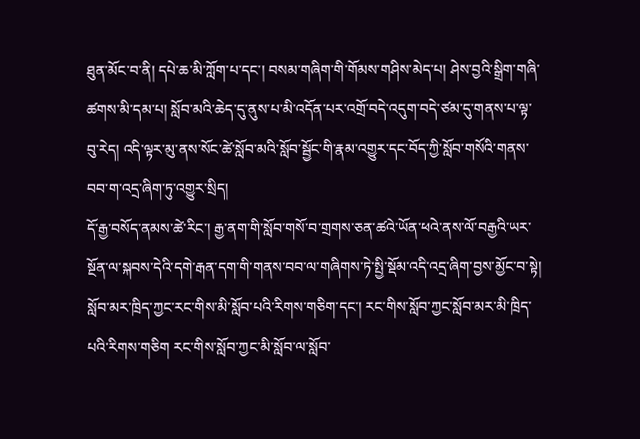ཐུན་མོང་བ་ནི། དཔེ་ཆ་མི་ཀློག་པ་དང་། བསམ་གཞིག་གི་གོམས་གཤིས་མེད་པ། ཤེས་བྱའི་སྒྲིག་གཞི་ཚགས་མི་དམ་པ། སློབ་མའི་ཆེད་དུ་ནུས་པ་མི་འདོན་པར་འགྲོ་བདེ་འདུག་བདེ་ཙམ་དུ་གནས་པ་ལྟ་བུ་རེད། འདི་ལྟར་མུ་ནས་སོང་ཚེ་སློབ་མའི་སློབ་སྦྱོང་གི་རྣམ་འགྱུར་དང་བོད་ཀྱི་སློབ་གསོའི་གནས་བབ་ག་འདྲ་ཞིག་ཏུ་འགྱུར་སྲིད།
དོ་རྒྱ་བསོད་ནམས་ཚེ་རིང་། རྒྱ་ནག་གི་སློབ་གསོ་བ་གྲགས་ཅན་ཚའེ་ཡོན་ཕའེ་ནས་ལོ་བརྒྱའི་ཡར་སྔོན་ལ་སྐབས་དེའི་དགེ་རྒན་དག་གི་གནས་བབ་ལ་གཞིགས་ཏེ་སྤྱི་སྡོམ་འདི་འདྲ་ཞིག་བྱས་མྱོང་བ་སྟེ། སློབ་མར་ཁྲིད་ཀྱང་རང་གིས་མི་སློབ་པའི་རིགས་གཅིག་དང་། རང་གིས་སློབ་ཀྱང་སློབ་མར་མི་ཁྲིད་པའི་རིགས་གཅིག རང་གིས་སློབ་ཀྱང་མི་སློབ་ལ་སློབ་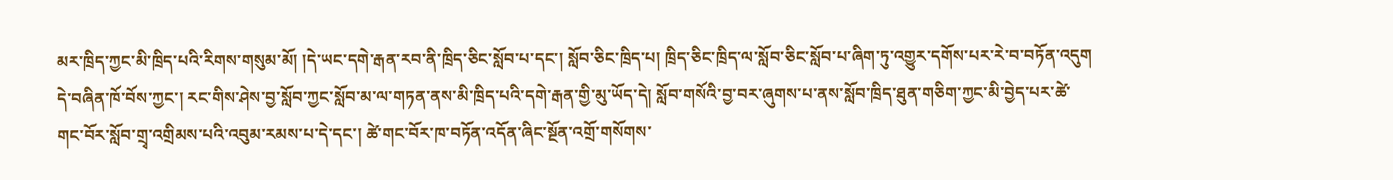མར་ཁྲིད་ཀྱང་མི་ཁྲིད་པའི་རིགས་གསུམ་མོ། །དེ་ཡང་དགེ་རྒན་རབ་ནི་ཁྲིད་ཅིང་སློབ་པ་དང་། སློབ་ཅིང་ཁྲིད་པ། ཁྲིད་ཅིང་ཁྲིད་ལ་སློབ་ཅིང་སློབ་པ་ཞིག་ཏུ་འགྱུར་དགོས་པར་རེ་བ་བཏོན་འདུག དེ་བཞིན་ཁོ་བོས་ཀྱང་། རང་གིས་ཤེས་བྱ་སློབ་ཀྱང་སློབ་མ་ལ་གཏན་ནས་མི་ཁྲིད་པའི་དགེ་རྒན་གྱི་མུ་ཡོད་དེ། སློབ་གསོའི་བྱ་བར་ཞུགས་པ་ནས་སློབ་ཁྲིད་ཐུན་གཅིག་ཀྱང་མི་བྱེད་པར་ཚེ་གང་བོར་སློབ་གྲྭ་འགྲིམས་པའི་འབུམ་རམས་པ་དེ་དང་། ཚེ་གང་བོར་ཁ་བཏོན་འདོན་ཞིང་སྔོན་འགྲོ་གསོགས་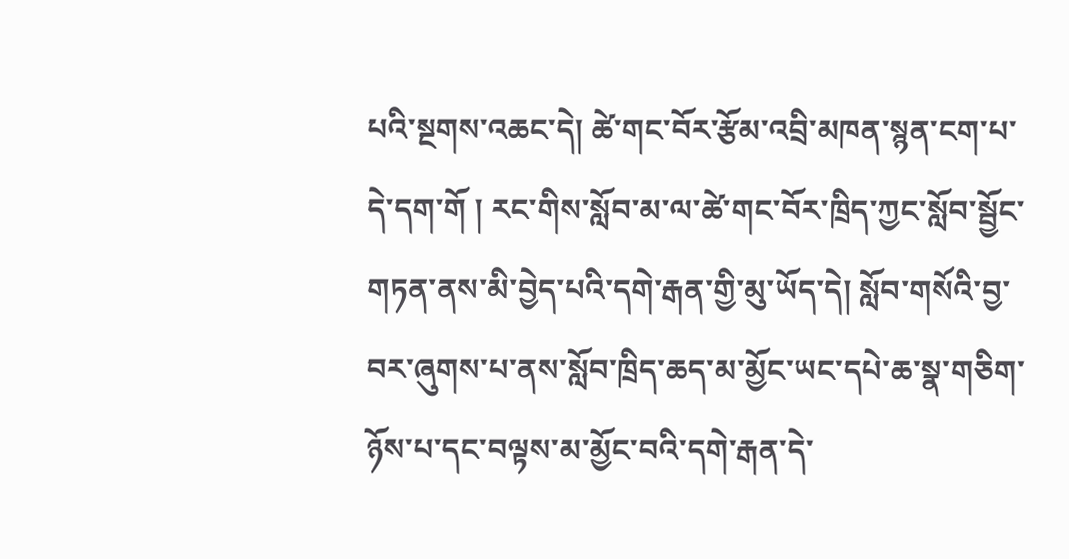པའི་སྔགས་འཆང་དེ། ཚེ་གང་བོར་རྩོམ་འབྲི་མཁན་སྙན་ངག་པ་དེ་དག་གོ ། རང་གིས་སློབ་མ་ལ་ཚེ་གང་བོར་ཁྲིད་ཀྱང་སློབ་སྦྱོང་གཏན་ནས་མི་བྱེད་པའི་དགེ་རྒན་གྱི་མུ་ཡོད་དེ། སློབ་གསོའི་བྱ་བར་ཞུགས་པ་ནས་སློབ་ཁྲིད་ཆད་མ་མྱོང་ཡང་དཔེ་ཆ་སྣ་གཅིག་ཉོས་པ་དང་བལྟས་མ་མྱོང་བའི་དགེ་རྒན་དེ་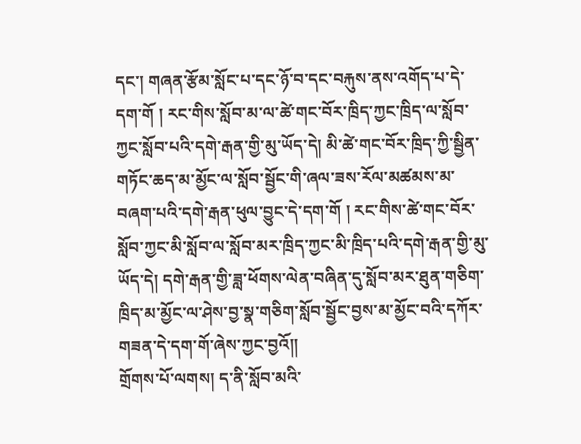དང་། གཞན་རྩོམ་སློང་པ་དང་ཉོ་བ་དང་བརྐུས་ནས་འགོད་པ་དེ་དག་གོ ། རང་གིས་སློབ་མ་ལ་ཚེ་གང་བོར་ཁྲིད་ཀྱང་ཁྲིད་ལ་སློབ་ཀྱང་སློབ་པའི་དགེ་རྒན་གྱི་མུ་ཡོད་དེ། མི་ཚེ་གང་བོར་ཁྲིད་ཀྱི་སྦྱིན་གཏོང་ཆད་མ་མྱོང་ལ་སློབ་སྦྱོང་གི་ཞལ་ཟས་རོལ་མཚམས་མ་བཞག་པའི་དགེ་རྒན་ཕུལ་བྱུང་དེ་དག་གོ ། རང་གིས་ཚེ་གང་བོར་སློབ་ཀྱང་མི་སློབ་ལ་སློབ་མར་ཁྲིད་ཀྱང་མི་ཁྲིད་པའི་དགེ་རྒན་གྱི་མུ་ཡོད་དེ། དགེ་རྒན་གྱི་ཟླ་ཕོགས་ལེན་བཞིན་དུ་སློབ་མར་ཐུན་གཅིག་ཁྲིད་མ་མྱོང་ལ་ཤེས་བྱ་སྣ་གཅིག་སློབ་སྦྱོང་བྱས་མ་མྱོང་བའི་དཀོར་གཟན་དེ་དག་གོ་ཞེས་ཀྱང་བྱའོ།།
གྲོགས་པོ་ལགས། ད་ནི་སློབ་མའི་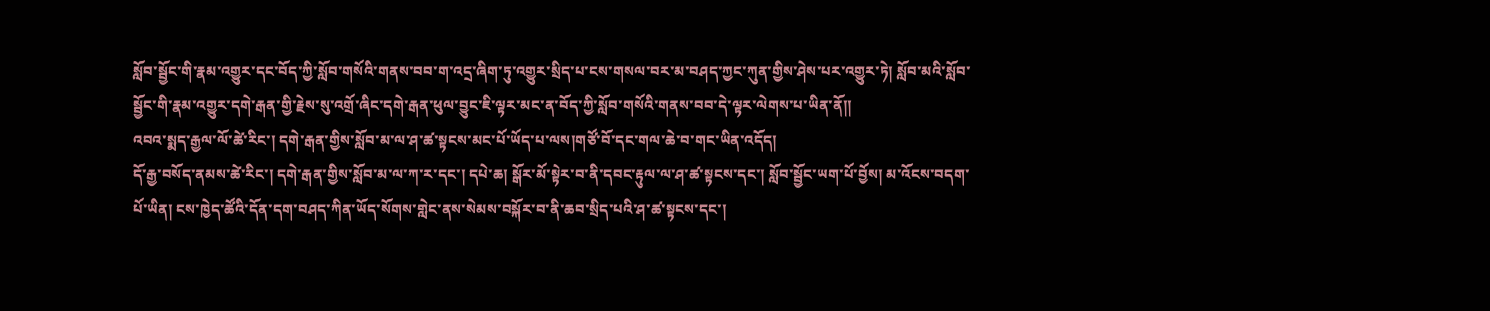སློབ་སྦྱོང་གི་རྣམ་འགྱུར་དང་བོད་ཀྱི་སློབ་གསོའི་གནས་བབ་ག་འདྲ་ཞིག་ཏུ་འགྱུར་སྲིད་པ་ངས་གསལ་བར་མ་བཤད་ཀྱང་ཀུན་གྱིས་ཤེས་པར་འགྱུར་ཏེ། སློབ་མའི་སློབ་སྦྱོང་གི་རྣམ་འགྱུར་དགེ་རྒན་གྱི་རྗེས་སུ་འགྲོ་ཞིང་དགེ་རྒན་ཕུལ་བྱུང་ཇི་ལྟར་མང་ན་བོད་ཀྱི་སློབ་གསོའི་གནས་བབ་དེ་ལྟར་ལེགས་པ་ཡིན་ནོ།།
འབའ་སྨད་རྒྱལ་ལོ་ཚེ་རིང་། དགེ་རྒན་གྱིས་སློབ་མ་ལ་ཤ་ཚ་སྟངས་མང་པོ་ཡོད་པ་ལས།གཙོ་བོ་དང་གལ་ཆེ་བ་གང་ཡིན་འདོད།
དོ་རྒྱ་བསོད་ནམས་ཚེ་རིང་། དགེ་རྒན་གྱིས་སློབ་མ་ལ་ཀ་ར་དང་། དཔེ་ཆ། སྒོར་མོ་སྟེར་བ་ནི་དབང་རྟུལ་ལ་ཤ་ཚ་སྟངས་དང་། སློབ་སྦྱོང་ཡག་པོ་བྱོས། མ་འོངས་བདག་པོ་ཡིན། ངས་ཁྱེད་ཚོའི་དོན་དག་བཤད་ཀིན་ཡོད་སོགས་གླེང་ནས་སེམས་བསྐོར་བ་ནི་ཆབ་སྲིད་པའི་ཤ་ཚ་སྟངས་དང་།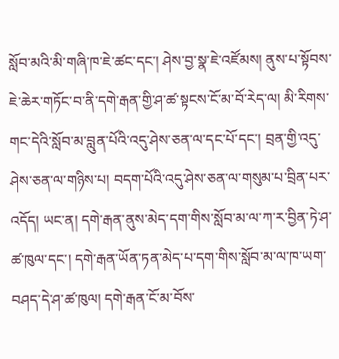སློབ་མའི་མི་གཞི་ཁ་ཇེ་ཚང་དང་། ཤེས་བྱ་སྣ་ཇེ་འཛོམས། ནུས་པ་སྟོབས་ཇེ་ཆེར་གཏོང་བ་ནི་དགེ་རྒན་གྱི་ཤ་ཚ་སྟངས་ངོ་མ་བོ་རེད་ལ། མི་རིགས་གང་དེའི་སློབ་མ་བླུན་པོའི་འདུ་ཤེས་ཅན་ལ་དང་པོ་དང་། བྲན་གྱི་འདུ་ཤེས་ཅན་ལ་གཉིས་པ། བདག་པོའི་འདུ་ཤེས་ཅན་ལ་གསུམ་པ་བྲིན་པར་འདོད། ཡང་ན། དགེ་རྒན་ནུས་མེད་དག་གིས་སློབ་མ་ལ་ཀ་ར་བྱིན་ཏེ་ཤ་ཚ་ཁུལ་དང་། དགེ་རྒན་ཡོན་ཏན་མེད་པ་དག་གིས་སློབ་མ་ལ་ཁ་ཡག་བཤད་དེ་ཤ་ཚ་ཁུལ། དགེ་རྒན་ངོ་མ་བོས་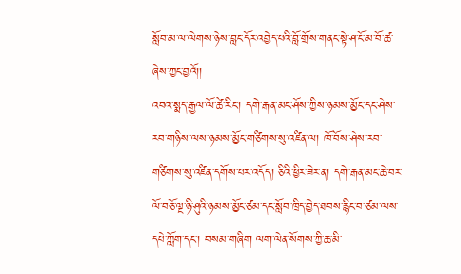སློབ་མ་ལ་ལེགས་ཉེས་བླང་དོར་འབྱེད་པའི་བློ་གྲོས་གནང་སྟེ་ཤ་ངོ་མ་བོ་ཚ་ཞེས་ཀྱང་བྱའོ།།
འབའ་སྨད་རྒྱལ་ལོ་ཚེ་རིང་། དགེ་རྒན་མང་ཤོས་ཀྱིས་ཉམས་མྱོང་དང་ཤེས་རབ་གཉིས་ལས་ཉམས་མྱོང་གཙིགས་སུ་འཛིན་ལ། ཁོ་བོས་ཤེས་རབ་གཙིགས་སུ་འཛིན་དགོས་པར་འདོད། ཅིའི་ཕྱིར་ཟེར་ན། དགེ་རྒན་མང་ཆེ་བར་ལོ་བཅོ་ལྔ་ཉི་ཤུའི་ཉམས་མྱོང་ཙམ་དང་སློབ་ཁྲིད་བྱེད་ཐབས་རྙིང་བ་ཙམ་ལས་དཔེ་ཀློག་དང་། བསམ་གཞིག ལག་ལེན་སོགས་ཀྱི་ཆ་མི་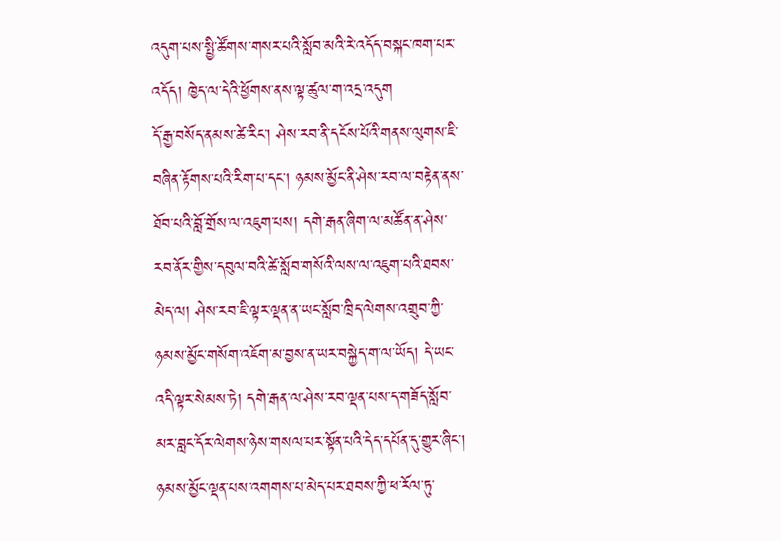འདུག་པས་སྤྱི་ཚོགས་གསར་པའི་སློབ་མའི་རེ་འདོད་བསྐང་ཁག་པར་འདོད། ཁྱེད་ལ་དེའི་ཕྱོགས་ནས་ལྟ་ཚུལ་ག་འདྲ་འདུག
དོ་རྒྱ་བསོད་ནམས་ཚེ་རིང་། ཤེས་རབ་ནི་དངོས་པོའི་གནས་ལུགས་ཇི་བཞིན་རྟོགས་པའི་རིག་པ་དང་། ཉམས་མྱོང་ནི་ཤེས་རབ་ལ་བརྟེན་ནས་ཐོབ་པའི་བློ་གྲོས་ལ་འཇུག་པས། དགེ་རྒན་ཞིག་ལ་མཚོན་ན་ཤེས་རབ་ནོར་གྱིས་དབུལ་བའི་ཚེ་སློབ་གསོའི་ལས་ལ་འཇུག་པའི་ཐབས་མེད་ལ། ཤེས་རབ་ཇི་ལྟར་ལྡན་ན་ཡང་སློབ་ཁྲིད་ལེགས་འགྲུབ་ཀྱི་ཉམས་མྱོང་གསོག་འཇོག་མ་བྱས་ན་ཡར་བསྐྱེད་ག་ལ་ཡོད། དེ་ཡང་འདི་ལྟར་སེམས་ཏེ། དགེ་རྒན་ལ་ཤེས་རབ་ལྡན་པས་ད་གཟོད་སློབ་མར་བླང་དོར་ལེགས་ཉེས་གསལ་པར་སྟོན་པའི་དེད་དཔོན་དུ་གྱུར་ཞིང་། ཉམས་མྱོང་ལྡན་པས་འགགས་པ་མེད་པར་ཐབས་ཀྱི་ཕ་རོལ་ཏུ་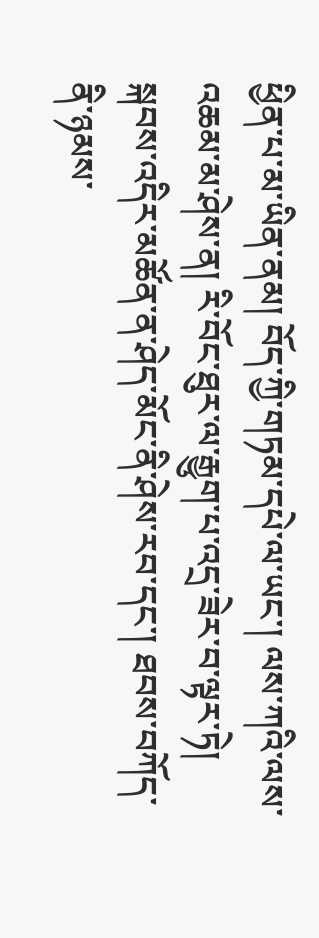ཕྱིན་པ་མ་ཡིན་ནམ། བོད་ཀྱི་གཏམ་དཔེ་ལ་ཡང་། ལས་ཀའི་ལས་འཆམ་མ་ཤེས་ན། རི་བོང་ཐུར་ལ་རྒྱུག་པ་འདྲ་ཟེར་བ་ལྟར་ཏེ། སྐབས་འདིར་མཚོན་ན་ཤེད་མོང་ནི་ཤེས་རབ་དང་། ཐབས་བཀོད་ནི་ཉམས་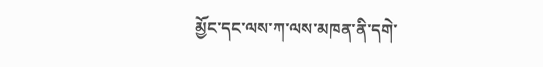མྱོང་དང་ལས་ཀ་ལས་མཁན་ནི་དགེ་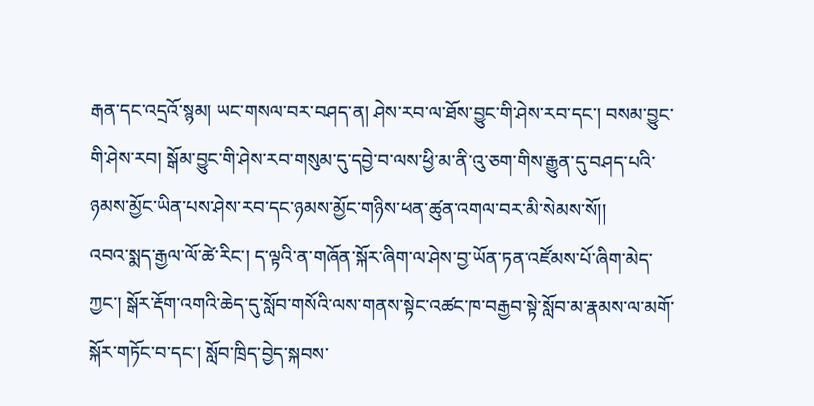རྒན་དང་འདྲའོ་སྙམ། ཡང་གསལ་བར་བཤད་ན། ཤེས་རབ་ལ་ཐོས་བྱུང་གི་ཤེས་རབ་དང་། བསམ་བྱུང་གི་ཤེས་རབ། སྒོམ་བྱུང་གི་ཤེས་རབ་གསུམ་དུ་དབྱེ་བ་ལས་ཕྱི་མ་ནི་འུ་ཅག་གིས་རྒྱུན་དུ་བཤད་པའི་ཉམས་མྱོང་ཡིན་པས་ཤེས་རབ་དང་ཉམས་མྱོང་གཉིས་ཕན་ཚུན་འགལ་བར་མི་སེམས་སོ།།
འབའ་སྨད་རྒྱལ་ལོ་ཚེ་རིང་། ད་ལྟའི་ན་གཞོན་སྐོར་ཞིག་ལ་ཤེས་བྱ་ཡོན་ཏན་འཛོམས་པོ་ཞིག་མེད་ཀྱང་། སྒོར་རྡོག་འགའི་ཆེད་དུ་སློབ་གསོའི་ལས་གནས་སྟེང་འཚང་ཁ་བརྒྱབ་སྟེ་སློབ་མ་རྣམས་ལ་མགོ་སྐོར་གཏོང་བ་དང་། སློབ་ཁྲིད་བྱེད་སྐབས་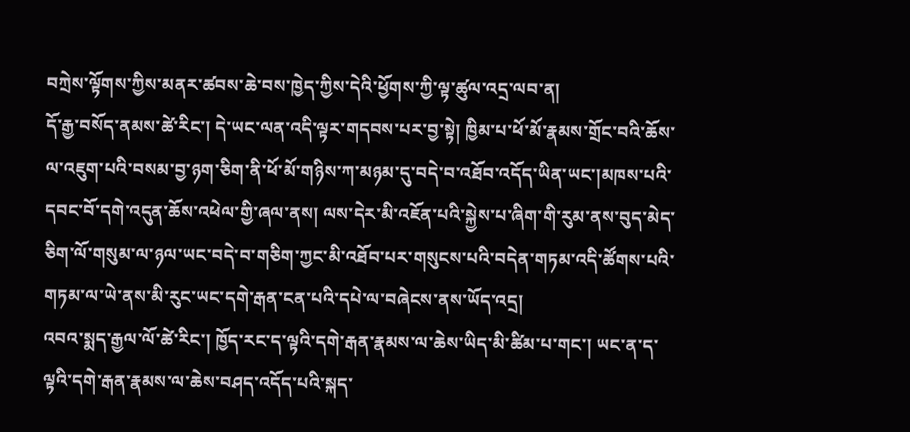བཀྲེས་ལྟོགས་ཀྱིས་མནར་ཚབས་ཆེ་བས་ཁྱེད་ཀྱིས་དེའི་ཕྱོགས་ཀྱི་ལྟ་ཚུལ་འདྲ་ལབ་ན།
དོ་རྒྱ་བསོད་ནམས་ཚེ་རིང་། དེ་ཡང་ལན་འདི་ལྟར་གདབས་པར་བྱ་སྟེ། ཁྱིམ་པ་ཕོ་མོ་རྣམས་གྲོང་བའི་ཆོས་ལ་འཇུག་པའི་བསམ་བྱ་ཉག་ཅིག་ནི་ཕོ་མོ་གཉིས་ཀ་མཉམ་དུ་བདེ་བ་འཐོབ་འདོད་ཡིན་ཡང་།མཁས་པའི་དབང་བོ་དགེ་འདུན་ཆོས་འཕེལ་གྱི་ཞལ་ནས། ལས་དེར་མི་འཇོན་པའི་སྐྱེས་པ་ཞིག་གི་རུམ་ནས་བུད་མེད་ཅིག་ལོ་གསུམ་ལ་ཉལ་ཡང་བདེ་བ་གཅིག་ཀྱང་མི་འཐོབ་པར་གསུངས་པའི་བདེན་གཏམ་འདི་ཚོགས་པའི་གཏམ་ལ་ཡེ་ནས་མི་རུང་ཡང་དགེ་རྒན་ངན་པའི་དཔེ་ལ་བཞེངས་ནས་ཡོད་འདྲ།
འབའ་སྨད་རྒྱལ་ལོ་ཚེ་རིང་། ཁྱོད་རང་ད་ལྟའི་དགེ་རྒན་རྣམས་ལ་ཆེས་ཡིད་མི་ཚིམ་པ་གང་། ཡང་ན་ད་ལྟའི་དགེ་རྒན་རྣམས་ལ་ཆེས་བཤད་འདོད་པའི་སྐད་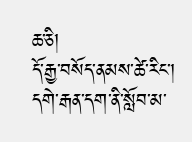ཆ་ཅི།
དོ་རྒྱ་བསོད་ནམས་ཚེ་རིང་། དགེ་རྒན་དག་ནི་སློབ་མ་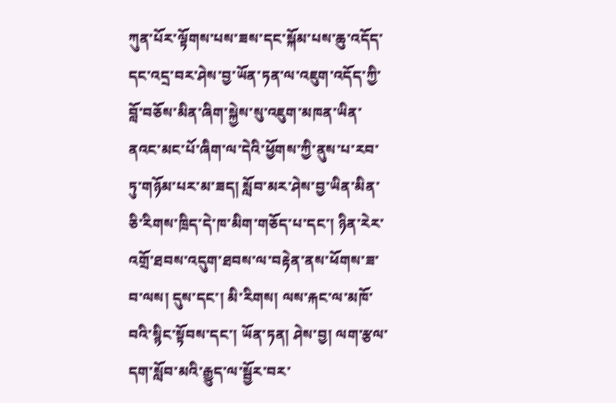ཀུན་པོར་ལྟོགས་པས་ཟས་དང་སྐོམ་པས་ཆུ་འདོད་དང་འདྲ་བར་ཤེས་བྱ་ཡོན་ཏན་ལ་འཇུག་འདོད་ཀྱི་བློ་བཅོས་མིན་ཞིག་སྐྱེས་སུ་འཇུག་མཁན་ཡིན་ནའང་མང་པོ་ཞིག་ལ་དེའི་ཕྱོགས་ཀྱི་ནུས་པ་རབ་ཏུ་གཉོམ་པར་མ་ཟད། སློབ་མར་ཤེས་བྱ་ཡིན་མིན་ཅི་རིགས་ཁྲིད་དེ་ཁ་མིག་གཅོད་པ་དང་། ཉིན་རེར་འགྲོ་ཐབས་འདུག་ཐབས་ལ་བརྟེན་ནས་ཕོགས་ཟ་བ་ལས། དུས་དང་། མི་རིགས། ལས་རྐང་ལ་མཁོ་བའི་སྙིང་སྟོབས་དང་། ཡོན་ཏན། ཤེས་བྱ། ལག་རྩལ་དག་སློབ་མའི་རྒྱུད་ལ་སྦྱོར་བར་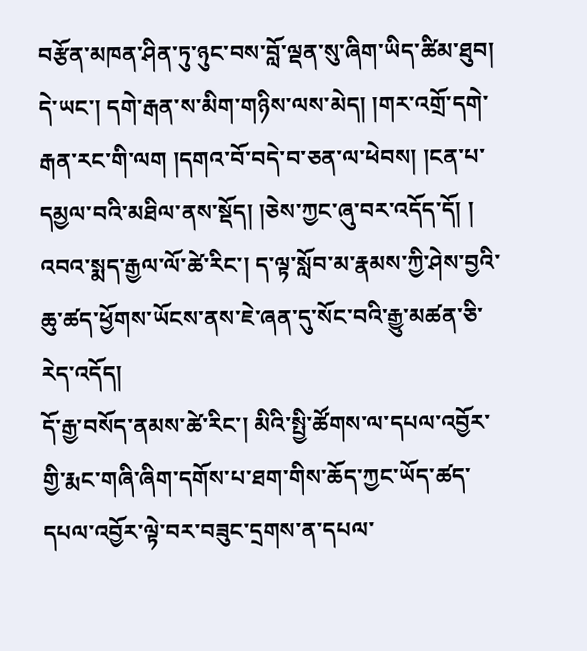བརྩོན་མཁན་ཤིན་ཏུ་ཉུང་བས་བློ་ལྡན་སུ་ཞིག་ཡིད་ཚིམ་ཐུབ། དེ་ཡང་། དགེ་རྒན་ས་མིག་གཉིས་ལས་མེད། །གར་འགྲོ་དགེ་རྒན་རང་གི་ལག །དགའ་བོ་བདེ་བ་ཅན་ལ་ཕེབས། །ངན་པ་དམྱལ་བའི་མཐིལ་ནས་སྡོད། །ཅེས་ཀྱང་ཞུ་བར་འདོད་དོ། །
འབའ་སྨད་རྒྱལ་ལོ་ཚེ་རིང་། ད་ལྟ་སློབ་མ་རྣམས་ཀྱི་ཤེས་བྱའི་ཆུ་ཚད་ཕྱོགས་ཡོངས་ནས་ཇེ་ཞན་དུ་སོང་བའི་རྒྱུ་མཚན་ཅི་རེད་འདོད།
དོ་རྒྱ་བསོད་ནམས་ཚེ་རིང་། མིའི་སྤྱི་ཚོགས་ལ་དཔལ་འབྱོར་གྱི་རྨང་གཞི་ཞིག་དགོས་པ་ཐག་གིས་ཆོད་ཀྱང་ཡོད་ཚད་དཔལ་འབྱོར་ལྟེ་བར་བཟུང་དྲགས་ན་དཔལ་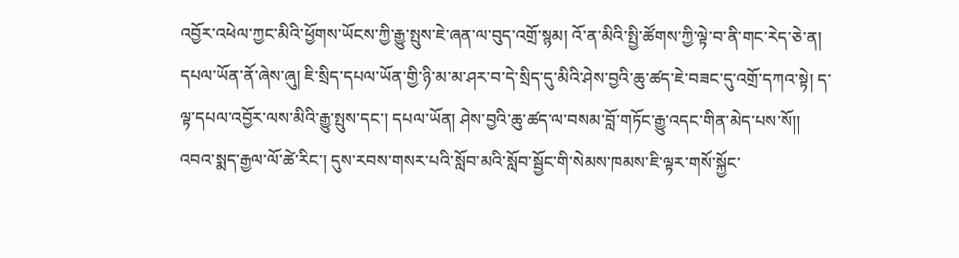འབྱོར་འཕེལ་ཀྱང་མིའི་ཕྱོགས་ཡོངས་ཀྱི་རྒྱུ་སྤུས་ཇེ་ཞན་ལ་བུད་འགྲོ་སྙམ། འོ་ན་མིའི་སྤྱི་ཚོགས་ཀྱི་ལྟེ་བ་ནི་གང་རེད་ཅེ་ན། དཔལ་ཡོན་ནོ་ཞེས་ཞུ། ཇི་སྲིད་དཔལ་ཡོན་གྱི་ཉི་མ་མ་ཤར་བ་དེ་སྲིད་དུ་མིའི་ཤེས་བྱའི་ཆུ་ཚད་ཇེ་བཟང་དུ་འགྲོ་དཀའ་སྟེ། ད་ལྟ་དཔལ་འབྱོར་ལས་མིའི་རྒྱུ་སྤུས་དང་། དཔལ་ཡོན། ཤེས་བྱའི་ཆུ་ཚད་ལ་བསམ་བློ་གཏོང་རྒྱུ་འདང་གིན་མེད་པས་སོ།།
འབའ་སྨད་རྒྱལ་ལོ་ཚེ་རིང་། དུས་རབས་གསར་པའི་སློབ་མའི་སློབ་སྦྱོང་གི་སེམས་ཁམས་ཇི་ལྟར་གསོ་སྐྱོང་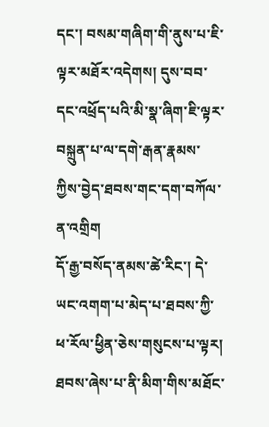དང་། བསམ་གཞིག་གི་ནུས་པ་ཇི་ལྟར་མཐོར་འདེགས། དུས་བབ་དང་འཕྲོད་པའི་མི་སྣ་ཞིག་ཇི་ལྟར་བསྐྲུན་པ་ལ་དགེ་རྒན་རྣམས་ཀྱིས་བྱེད་ཐབས་གང་དག་བཀོལ་ན་འགྲིག
དོ་རྒྱ་བསོད་ནམས་ཚེ་རིང་། དེ་ཡང་འགག་པ་མེད་པ་ཐབས་ཀྱི་ཕ་རོལ་ཕྱིན་ཅེས་གསུངས་པ་ལྟར། ཐབས་ཞེས་པ་ནི་མིག་གིས་མཐོང་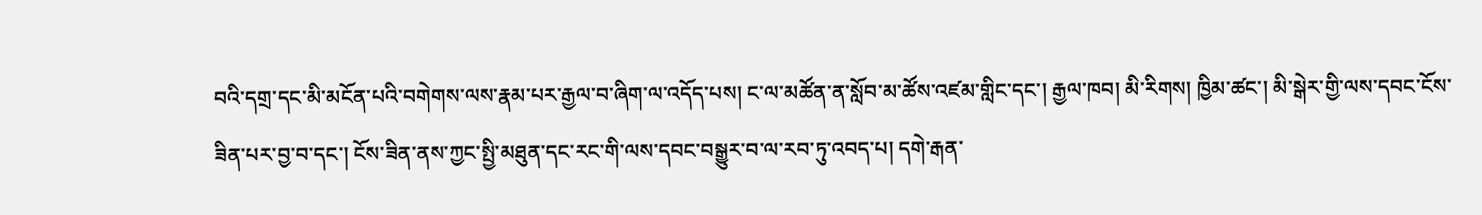བའི་དགྲ་དང་མི་མངོན་པའི་བགེགས་ལས་རྣམ་པར་རྒྱལ་བ་ཞིག་ལ་འདོད་པས། ང་ལ་མཚོན་ན་སློབ་མ་ཚོས་འཛམ་གླིང་དང་། རྒྱལ་ཁབ། མི་རིགས། ཁྱིམ་ཚང་། མི་སྒེར་གྱི་ལས་དབང་ངོས་ཟིན་པར་བྱ་བ་དང་། ངོས་ཟིན་ནས་ཀྱང་སྤྱི་མཐུན་དང་རང་གི་ལས་དབང་བསྒྱུར་བ་ལ་རབ་ཏུ་འབད་པ། དགེ་རྒན་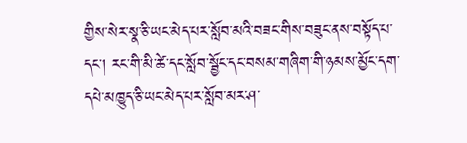གྱིས་སེར་སྣ་ཅི་ཡང་མེད་པར་སློབ་མའི་བཟང་གིས་བཟུང་ནས་བསྟོད་པ་དང་། རང་གི་མི་ཚེ་དང་སློབ་སྦྱོང་དང་བསམ་གཞིག་གི་ཉམས་མྱོང་དག་དཔེ་མཁྱུད་ཅི་ཡང་མེད་པར་སློབ་མར་ཤ་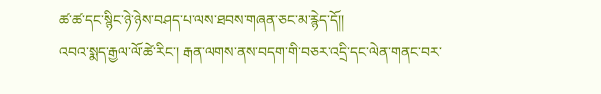ཚ་ཚ་དང་སྙིང་ཉེ་ཉེས་བཤད་པ་ལས་ཐབས་གཞན་ཅང་མ་རྙེད་དོ།།
འབའ་སྨད་རྒྱལ་ལོ་ཚེ་རིང་། རྒན་ལགས་ནས་བདག་གི་བཅར་འདྲི་དང་ལེན་གནང་བར་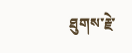ཐུགས་རྗེ་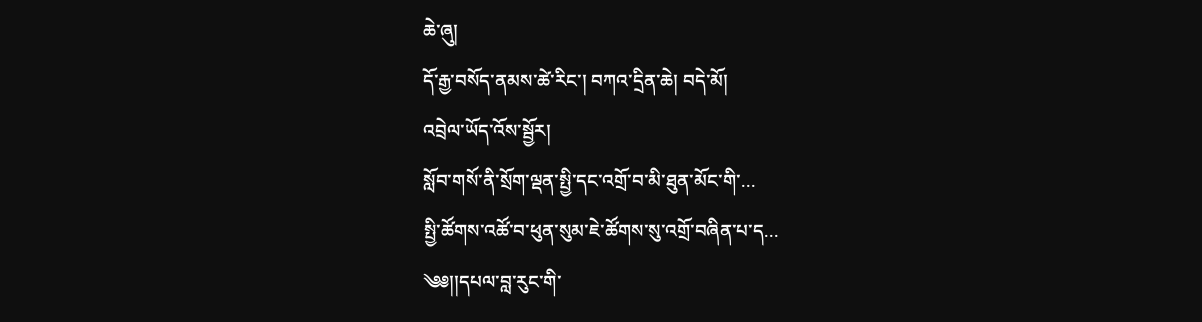ཆེ་ཞུ།
དོ་རྒྱ་བསོད་ནམས་ཚེ་རིང་། བཀའ་དྲིན་ཆེ། བདེ་མོ།
འབྲེལ་ཡོད་འོས་སྦྱོར།
སློབ་གསོ་ནི་སྲོག་ལྡན་སྤྱི་དང་འགྲོ་བ་མི་ཐུན་མོང་གི་...
སྤྱི་ཚོགས་འཚོ་བ་ཕུན་སུམ་ཇེ་ཚོགས་སུ་འགྲོ་བཞིན་པ་ད...
༄༅།།དཔལ་བླ་རུང་གི་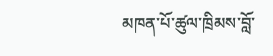མཁན་པོ་ཚུལ་ཁྲིམས་བློ་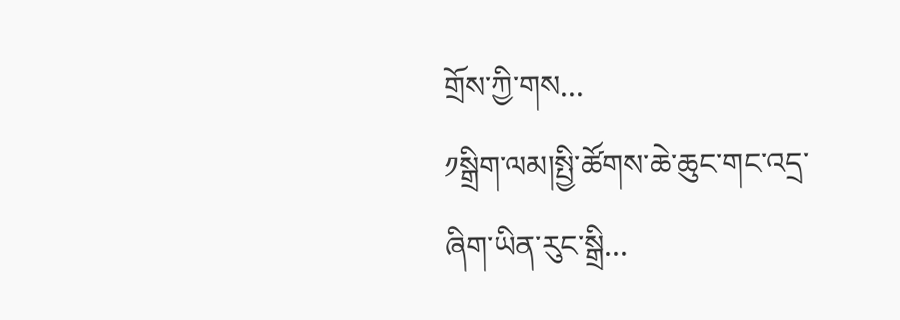གྲོས་ཀྱི་གས...
༡སྒྲིག་ལམ།སྤྱི་ཚོགས་ཆེ་ཆུང་གང་འདྲ་ཞིག་ཡིན་རུང་སྒྲི...